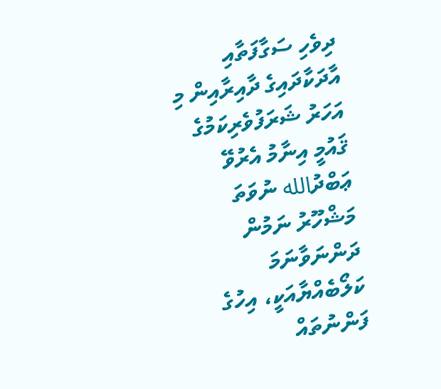ދިވެހި ސަގާފަތާއި އާދަކާދައިގެ ދާއިރާއިން މި އަހަރު ޝަރަފުވެރިކަމުގެ ޤައުމީ އިނާމު އެރުވޭ ޢަބްދުالله ނުވަތަ މަޝްހޫރު ނަމުން ދަންނަވާނަމަ ކަލޯބެއްޔާއަކީ، އިހުގެ ފަންނުތައް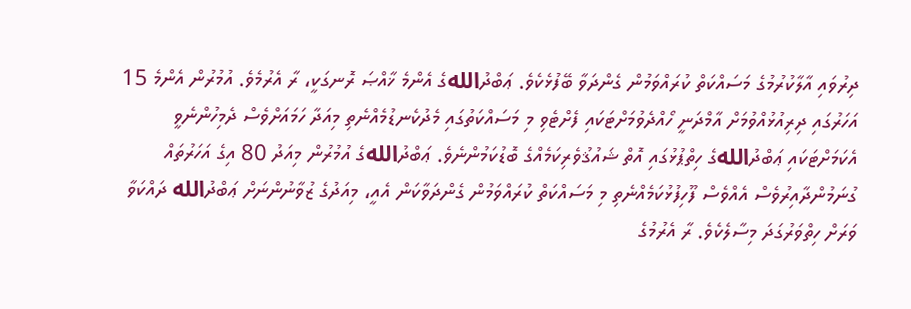ދިރުވައި އާލާކުރުމުގެ މަސައްކަތް ކުރައްވަމުން ގެންދަވާ ބޭފުޅެކެވެ. ޢަބްދުاللهގެ އެންމެ ޚާއްޞަ ރޮނގަކީ، ރާ އެރުމެވެ. އުމުރުން އެންމެ 15 އަހަރުގައި ދިރިއުޅުއްވުމަށް އާމްދަނީ ހޯއްދެވުމަށްޓަކައި ފެށްޓެވި މި މަސައްކަތުގައި މެދުކެނޑުމެއްނެތި މިއަދާ ހަމައަށްވެސް ދެމިހުންނެވީ އެކަމަށްޓަކައި ޢަބްދުاللهގެ ހިތްޕުޅުގައި އޮތް ޝައުޤުވެރިކަމެއްގެ ބޮޑުކަމުންނެވެ. ޢަބްދުاللهގެ އުމުރުން މިއަދު 80 އިގެ އަހަރުތައް ގުނަމުންދާއިރުވެސް އެއްވެސް ފޫހިފުޅުކަމެއްނެތި މި މަސައްކަތް ކުރައްވަމުން ގެންދަވާކަން އެއީ، މިއަދުގެ ޒުވާނުންނަށް ޢަބްދުالله ދައްކަވާ ވަރަށް ހިތްވަރުގަދަ މިސާލެކެވެ. ރާ އެރުމުގެ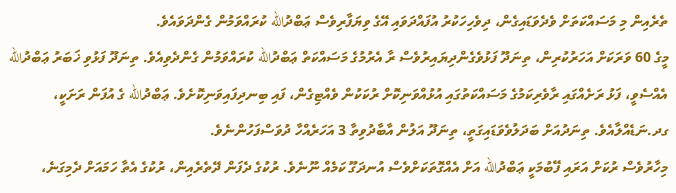ތެރެއިން މި މަސައްކަތަށް ވެދެވަޑައިގެން، ދިވެހިހަކުރު އުފައްދަވައި އޭގެ ވިޔަފާރިވެސް ޢަބްދުالله ކުރައްވަމުން ގެންދަވައެވެ.
މީގެ 60 ވަރަކަށް އަހަރުކުރިން، ތިނަދޫ ފަޅުވެގެންދިޔައިރުވެސް ރާ އެރުމުގެ މަސައްކަތް ޢަބްދުالله ކުރައްވަމުން ގެންދެވިއެވެ. ތިނަދޫ ފަޅުވި ޚަބަރު ޢަބްދުالله އެއްސެވީ، ފަޅު ރަށެއްގައި ރާވެރިކަމުގެ މަސައްކަތުގައި އުޅުއްވަނިކޮށް ރުކަކުން ވެއްޓިގެން، ފައި ބިނދިފައިވަނިކޮށެވެ. ޢަބްދުالله ގެ އުފަން ރަށަކީ، ގދ.ނަޑެއްލާއެވެ. ތިނަދުއަށް ބަދަލުވެވަޑައިގަތީ، ތިނަދޫ އަލުން އާބާދުވިތާ 3 އަހަރެއްހާ ދުވަސްފަހުންނެވެ.
މިހާރުވެސް ރުކަށް އަރައި ފޭބުމަކީ ޢަބްދުالله އަށް އެއްގޮތަކަށްވެސް އުނދަގޫ ކަމެއް ނޫނެވެ. ރުކުގެ ދެފަން ދޭތެރެއިން، ރުކުގެ އެތާ ހަމައަށް ދެމިގަނެ،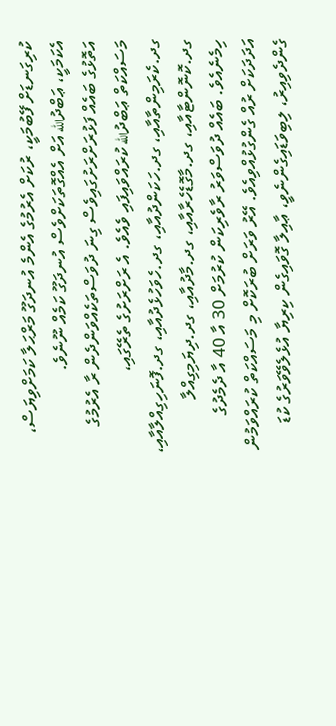ކުރިގަނޑަށް ފޭބުމަކީ، ރުކަށް އެރުމުގެ އެންމެ އުނދަގޫ މަރްޙަލާ ކަމަށްވިޔަސް، އެކަމަކީ، ޢަބްދުالله އަށް އެއްގޮތަކަށްވެސް އުނދަގޫ ކަމެއް ނޫނެވެ.
އަތޮޅުގެ ބައެއް ފަޅުރަށްރަށުގައިވެސް ގިނަ ދުވަސްތަކެއްވަންދެން ރާ އެރުމުގެ މަސައްކަތް ޢަބްދުالله ކުރައްވައިފައި ވެއެވެ. އެ ރަށްރަށުގެ ތެރޭގައި، ގދ.ކެރަމިންތާއާއި، ގދ.ހަކަންދުއާއި، ގދ.ހެވަހުޅެދުއާއި، ގދ.ފޮނަހިގިއްލާއާއި، ގދ.ކޮނޮންޓާއާއި، ގދ.މާގޮޑެހެރާއާއި، ގދ.މާދުއާއި، ގދ.ދިޔަމިގިއްލާ ހިމެނެއެވެ. ބައެއް ދުވަސްވަރު ރާވެރިކަން ކުރުމަށް 30 އާ 40 އާ ދެމެދުގެ އަދަދަކަށް ރުއް ގެންގުޅުއްވިއެވެ. އޭރު ވަރަށް ބުރަކޮށް މި މަސައްކަތް ކުރައްވަމުން ގެންދެވިއިރު، ލިބިވަޑައިގެންނެވީ، ޢާއިލާ ގޮވައިގެން ކިރިޔާ އުޅެލެވޭވަރުގެ ކުޑަ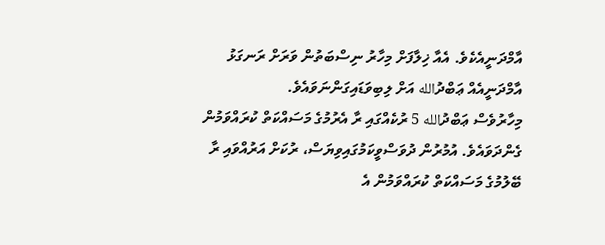އާމްދަނީއެކެވެ. އެއާ ޚިލާފަށް މިހާރު ނިސްބަތުން ވަރަށް ރަނގަޅު އާމްދަނީއެއް ޢަބްދުالله އަށް ލިބިވަޑައިގަންނަވައެވެ.
މިހާރުވެސް ޢަބްދުالله 5 ރުކެއްގައި ރާ އެރުމުގެ މަސައްކަތް ކުރައްވަމުން ގެންދަވައެވެ. އުމުރުން ދުވަސްވީކަމުގައިވިޔަސް، ރުކަށް އަރުއްވައި ރާ ބޭލުމުގެ މަސައްކަތް ކުރައްވަމުން އެ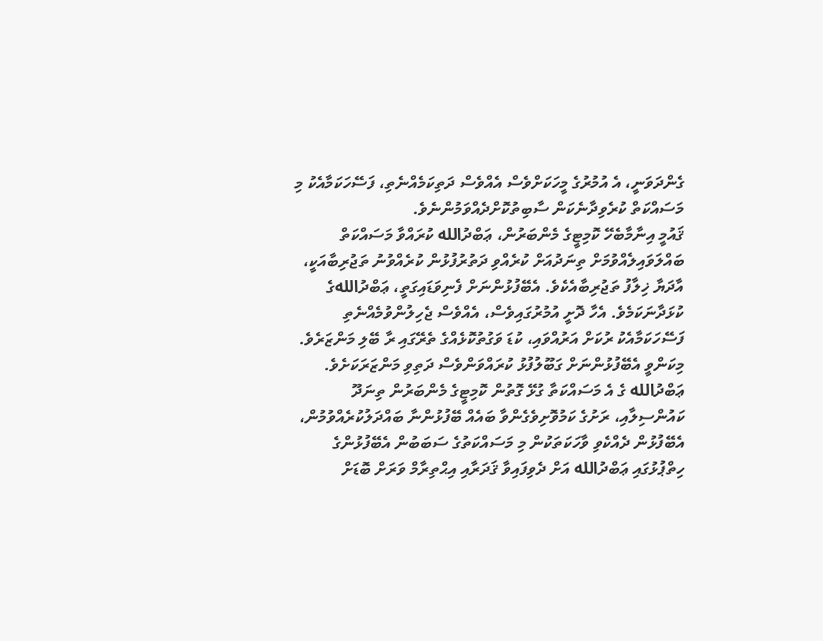ގެންދަވަނީ، އެ އުމުރުގެ މީހަކަށްވެސް އެއްވެސް ދަތިކަމެއްނެތި، ފަސޭހަކަމާއެކު މި މަސައްކަތް ކުރެވިދާނެކަން ސާބިތުކޮށްދެއްވަމުންނެވެ.
ޤައުމީ އިނާމާބެހޭ ކޮމިޓީގެ މެންބަރުން، ޢަބްދުالله ކުރައްވާ މަސައްކަތް ބައްލަވައިލެއްވުމަށް ތިނަދުއަށް ކުރެއްވި ދަތުރުފުޅުން ކުރެއްވުނު ތަޖުރިބާއަކީ، އާދަޔާ ޚިލާފު ތަޖުރިބާއެކެވެ. އެބޭފުޅުންނަށް ފެނިވަޑައިގަތީ، ޢަބްދުاللهގެ ކުޅަދާނަކަމެވެ. އެހާ ދޮށީ އުމުރުގައިވެސް، އެއްވެސް ޖެހިލުންވުމެއްނެތި ފަސޭހަކަމާއެކު ރުކަށް އަރުއްވައި، ކުޑަ ވަގުތުކޮޅެއްގެ ތެރޭގައި ރާ ބޭލި މަންޒަރެވެ. މިކަންވީ އެބޭފުޅުންނަށް ގަބޫލުފުޅު ކުރައްވަންވެސް ދަތިވި މަންޒަރަކަށެވެ.
ޢަބްދުالله ގެ އެ މަސައްކަތާ ގުޅޭ ގޮތުން ކޮމިޓީގެ މެންބަރުން ތިނަދޫ ކައުންސިލާއި، ރަށުގެ ކަމުވޮށިވެގެންވާ ބައެއް ބޭފުޅުންނާ ބައްދަލުކުރެއްވުމުން، އެބޭފުޅުން ދެއްކެވި ވާހަކަތަކުން މި މަސައްކަތުގެ ސަބަބުން އެބޭފުޅުންގެ ހިތްޕުޅުގައި ޢަބްދުالله އަށް ދެވިފައިވާ ޤަދަރާއި އިޙްތިރާމް ވަރަށް ބޮޑަށް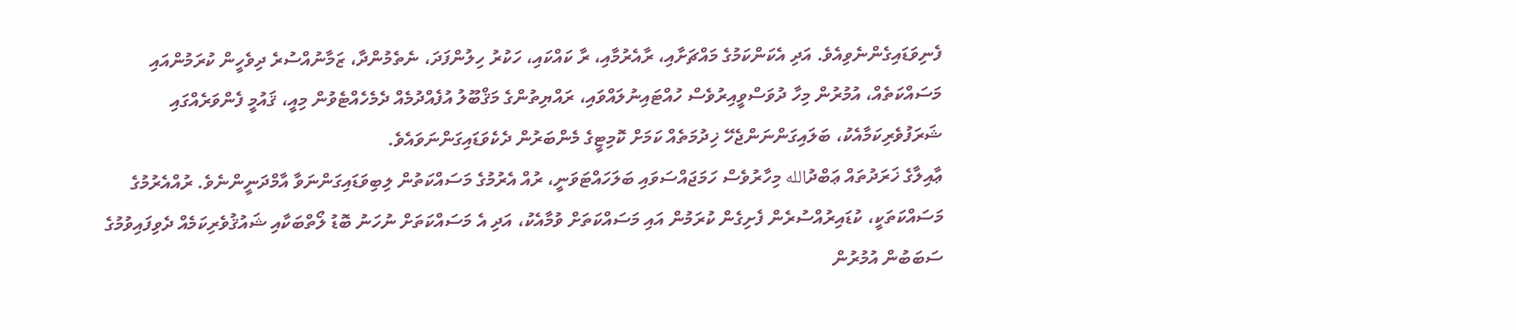ފެނިވަޑައިގެންނެވިއެވެ. އަދި އެކަންކަމުގެ މައްޗަށާއި، ރާއެރުމާއި، ރާ ކައްކައި، ހަކުރު ހިލުންފަދަ، ނެތެމުންދާ، ޒަމާނުއްސުރެ ދިވެހީން ކުރަމުންއައި މަސައްކަތެއް، އުމުރުން މިހާ ދުވަސްވީއިރުވެސް ހުއްޓައިނުލައްވައި، ރައްޔިތުންގެ މަޤްބޫލު އުފެއްދުމެއް ދެމެހެއްޓެވުން މިއީ، ޤައުމީ ފެންވަރެއްގައި ޝަރަފުވެރިކަމާއެކު، ބަލައިގަންނަންޖެހޭ ޚިދުމަތެއް ކަމަށް ކޮމިޓީގެ މެންބަރުން ދެކެވަޑައިގަންނަވައެވެ.
ޢާއިލާގެ ޚަރަދުތައް ޢަބްދުالله މިހާރުވެސް ހަމަޖައްސަވައި ބަލަހައްޓަވަނީ، ރުއް އެރުމުގެ މަސައްކަތުން ލިބިވަޑައިގަންނަވާ އާމްދަނީންނެވެ. ރުއްއެރުމުގެ މަސައްކަތަކީ، ކުޑައިރުއްސުރެން ފެށިގެން ކުރަމުން އައި މަސައްކަތަށް ވުމާއެކު، އަދި އެ މަސައްކަތަށް ނުހަނު ބޮޑު ލޯތްބަކާއި ޝައުޤުވެރިކަމެއް ދެވިފައިވުމުގެ ސަބަބުން އުމުރުން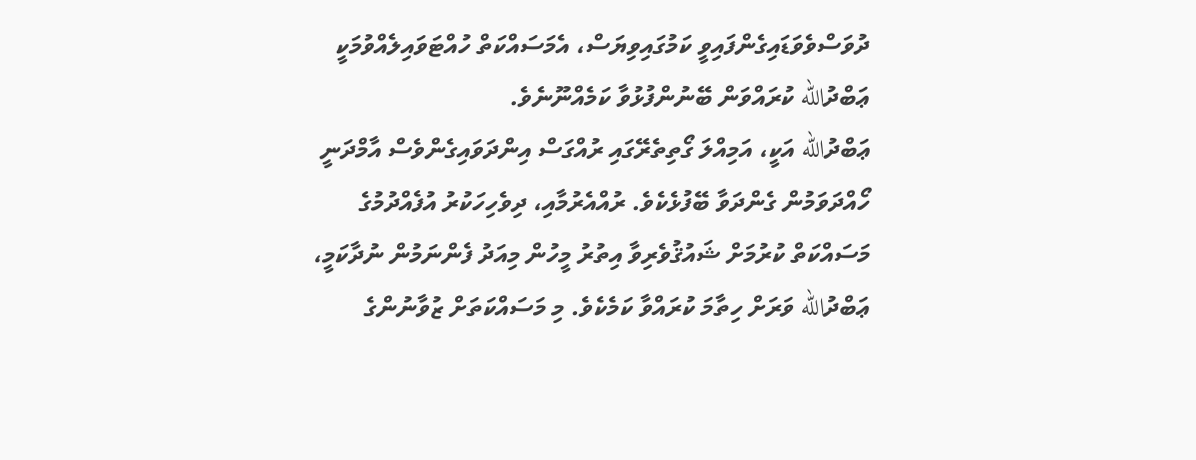ދުވަސްވެވަޑައިގެންފައިވީ ކަމުގައިވިޔަސް، އެމަސައްކަތް ހުއްޓަވައިލެއްވުމަކީ ޢަބްދުالله ކުރައްވަން ބޭނުންފުޅުވާ ކަމެއްނޫނެވެ.
ޢަބްދުالله އަކީ، އަމިއްލަ ގޯތިތެރޭގައި ރުއްގަސް އިންދަވައިގެންވެސް އާމްދަނީ ހޯއްދަވަމުން ގެންދަވާ ބޭފުޅެކެވެ. ރުއްއެރުމާއި، ދިވެހިހަކުރު އުފެއްދުމުގެ މަސައްކަތް ކުރުމަށް ޝައުޤުވެރިވާ އިތުރު މީހުން މިއަދު ފެންނަމުން ނުދާކަމީ، ޢަބްދުالله ވަރަށް ހިތާމަ ކުރައްވާ ކަމެކެވެ. މި މަސައްކަތަށް ޒުވާނުންގެ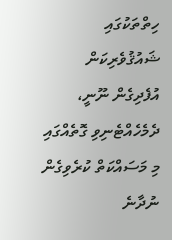ހިތްތަކުގައި ޝައުޤުވެރިކަން އުފެދިގެން ނޫނީ، ދެމެހެއްޓެނިވި ގޮތެއްގައި މި މަސައްކަތް ކުރެވިގެން ނުދާނެ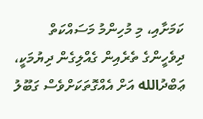ކަމަށާއި، މި މުހިންމު މަސައްކަތް ދިވެހީންގެ ތެރެއިން ގެއްލިގެން ދިޔުމަކީ، ޢަބްދުالله އަށް އެއްގޮތަކަށްވެސް ގަބޫލު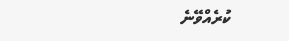ކުރެއްވޭނެ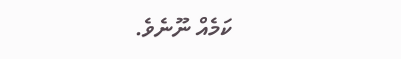ކަމެއް ނޫނެވެ.